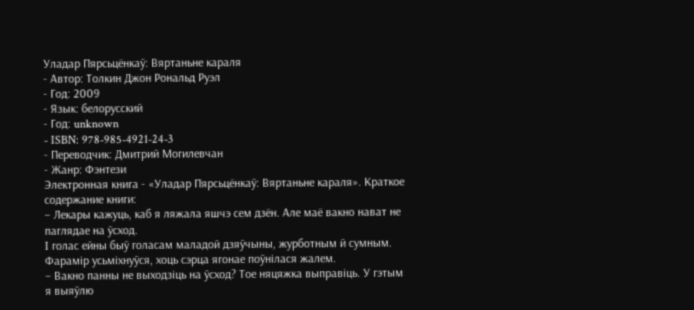Уладар Пярсьцёнкаў: Вяртаньне караля
- Автор: Толкин Джон Рональд Руэл
- Год: 2009
- Язык: белорусский
- Год: unknown
- ISBN: 978-985-4921-24-3
- Переводчик: Дмитрий Могилевчан
- Жанр: Фэнтези
Электронная книга - «Уладар Пярсьцёнкаў: Вяртаньне караля». Краткое содержание книги:
– Лекары кажуць, каб я ляжала яшчэ сем дзён. Але маё вакно нават не паглядае на ўсход.
I голас ейны быў голасам маладой дзяўчыны, журботным й сумным.
Фарамір усьміхнуўся, хоць сэрца ягонае поўнілася жалем.
– Вакно панны не выходзіць на ўсход? Тое няцяжка выправіць. У гэтым я выяўлю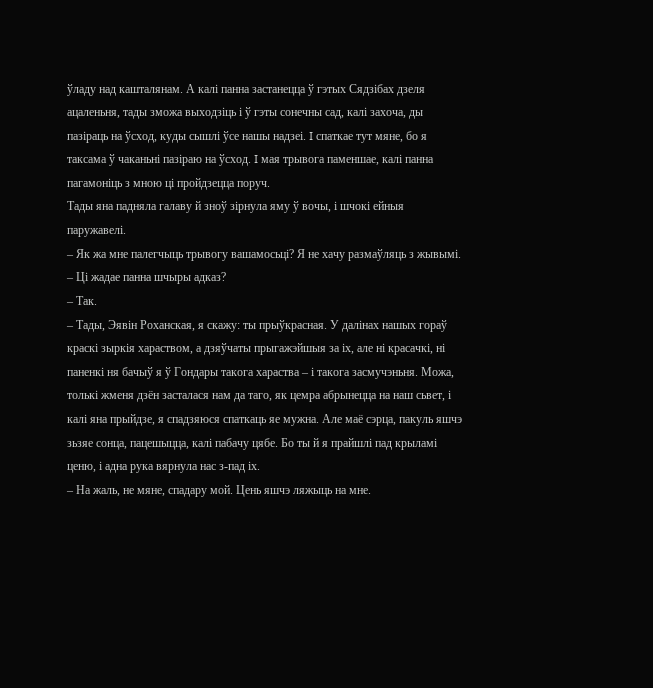ўладу над кашталянам. А калі панна застанецца ў гэтых Сядзібах дзеля ацаленьня, тады зможа выходзіць і ў гэты сонечны сад, калі захоча, ды пазіраць на ўсход, куды сышлі ўсе нашы надзеі. I спаткае тут мяне, бо я таксама ў чаканьні пазіраю на ўсход. I мая трывога паменшае, калі панна пагамоніць з мною ці пройдзецца поруч.
Тады яна падняла галаву й зноў зірнула яму ў вочы, і шчокі ейныя паружавелі.
– Як жа мне палегчыць трывогу вашамосьці? Я не хачу размаўляць з жывымі.
– Ці жадае панна шчыры адказ?
– Так.
– Тады, Эявін Роханская, я скажу: ты прыўкрасная. У далінах нашых гораў краскі зыркія хараством, а дзяўчаты прыгажэйшыя за іх, але ні красачкі, ні паненкі ня бачыў я ў Гондары такога хараства – і такога засмучэньня. Можа, толькі жменя дзён засталася нам да таго, як цемра абрынецца на наш сьвет, і калі яна прыйдзе, я спадзяюся спаткаць яе мужна. Але маё сэрца, пакуль яшчэ зьзяе сонца, пацешыцца, калі пабачу цябе. Бо ты й я прайшлі пад крыламі ценю, і адна рука вярнула нас з-пад іх.
– На жаль, не мяне, спадару мой. Цень яшчэ ляжыць на мне.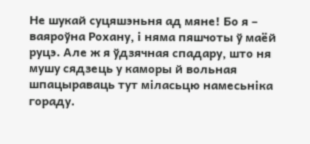Не шукай суцяшэньня ад мяне! Бо я – ваяроўна Рохану, і няма пяшчоты ў маёй руцэ. Але ж я ўдзячная спадару, што ня мушу сядзець у каморы й вольная шпацыраваць тут міласьцю намесьніка гораду.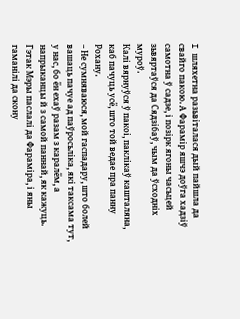I шляхетна разьвіталася дый пайшла да свайго пакою. А Фарамір яшчэ доўга хадзіў самотна ў садзе, і позірк ягоны часьцей зьвяртаўся да Сядзібаў, чым да ўсходніх муроў.
Калі вярнуўся ў пакоі, паклікаў кашталяна, каб пачуць усё, што той ведае пра панну Рохану.
– Не сумняваюся, мой гаспадару, што болей вашаць пачуе ад паўросьліка, які таксама тут, у нас, бо ён ехаў разам з каралём, а напрыканцы й з самой паннай, як кажуць.
Гэтак Мэры паслалі да Фараміра, і яны гаманілі да скону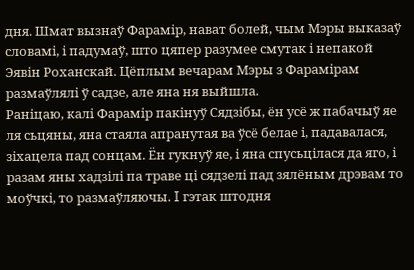дня. Шмат вызнаў Фарамір, нават болей, чым Мэры выказаў словамі, і падумаў, што цяпер разумее смутак і непакой Эявін Роханскай. Цёплым вечарам Мэры з Фарамірам размаўлялі ў садзе, але яна ня выйшла.
Раніцаю, калі Фарамір пакінуў Сядзібы, ён усё ж пабачыў яе ля сьцяны, яна стаяла апранутая ва ўсё белае і, падавалася, зіхацела пад сонцам. Ён гукнуў яе, і яна спусьцілася да яго, і разам яны хадзілі па траве ці сядзелі пад зялёным дрэвам то моўчкі, то размаўляючы. I гэтак штодня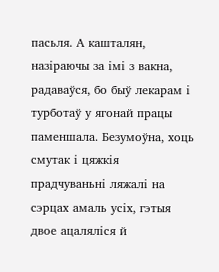пасьля. А кашталян, назіраючы за імі з вакна, радаваўся, бо быў лекарам і турботаў у ягонай працы паменшала. Безумоўна, хоць смутак і цяжкія прадчуваньні ляжалі на сэрцах амаль усіх, гэтыя двое ацаляліся й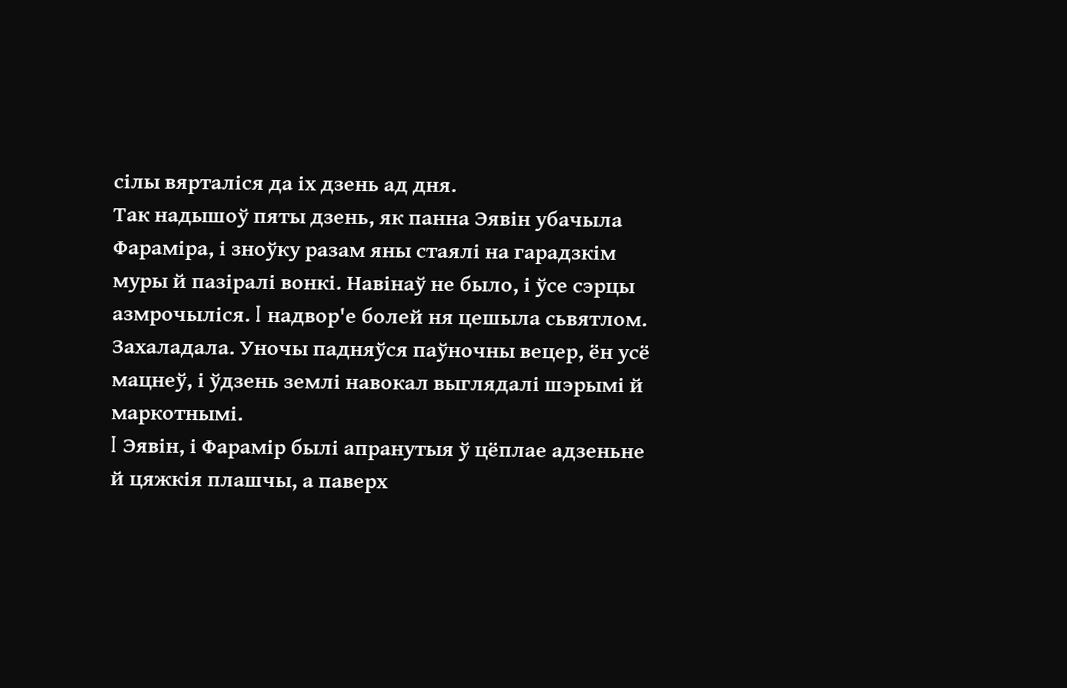сілы вярталіся да іх дзень ад дня.
Так надышоў пяты дзень, як панна Эявін убачыла Фараміра, і зноўку разам яны стаялі на гарадзкім муры й пазіралі вонкі. Навінаў не было, і ўсе сэрцы азмрочыліся. I надвор'е болей ня цешыла сьвятлом. Захаладала. Уночы падняўся паўночны вецер, ён усё мацнеў, і ўдзень землі навокал выглядалі шэрымі й маркотнымі.
I Эявін, і Фарамір былі апранутыя ў цёплае адзеньне й цяжкія плашчы, а паверх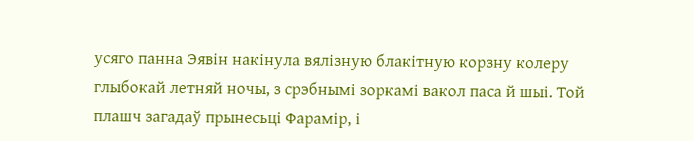усяго панна Эявін накінула вялізную блакітную корзну колеру глыбокай летняй ночы, з срэбнымі зоркамі вакол паса й шыі. Той плашч загадаў прынесьці Фарамір, і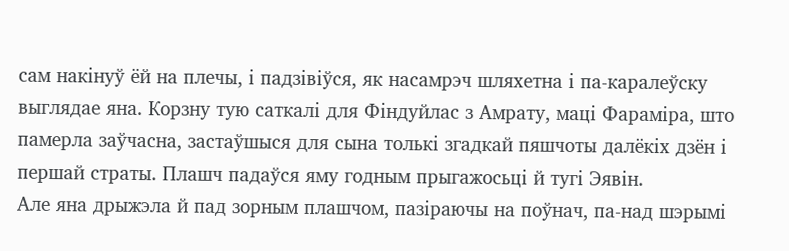сам накінуў ёй на плечы, і падзівіўся, як насамрэч шляхетна і па-каралеўску выглядае яна. Корзну тую саткалі для Фіндуйлас з Амрату, маці Фараміра, што памерла заўчасна, застаўшыся для сына толькі згадкай пяшчоты далёкіх дзён і першай страты. Плашч падаўся яму годным прыгажосьці й тугі Эявін.
Але яна дрыжэла й пад зорным плашчом, пазіраючы на поўнач, па-над шэрымі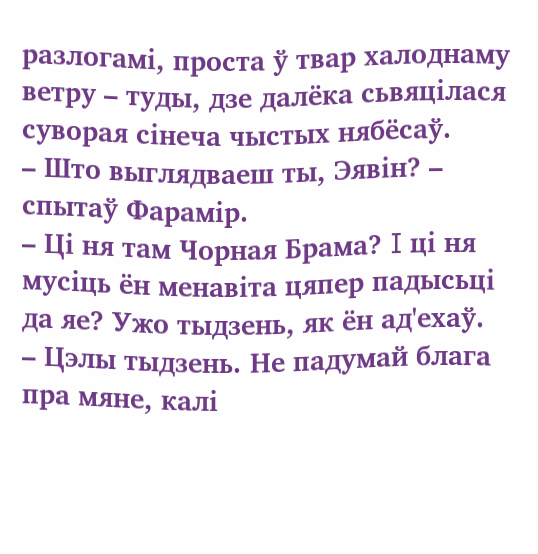разлогамі, проста ў твар халоднаму ветру – туды, дзе далёка сьвяцілася суворая сінеча чыстых нябёсаў.
– Што выглядваеш ты, Эявін? – спытаў Фарамір.
– Ці ня там Чорная Брама? I ці ня мусіць ён менавіта цяпер падысьці да яе? Ужо тыдзень, як ён ад'ехаў.
– Цэлы тыдзень. Не падумай блага пра мяне, калі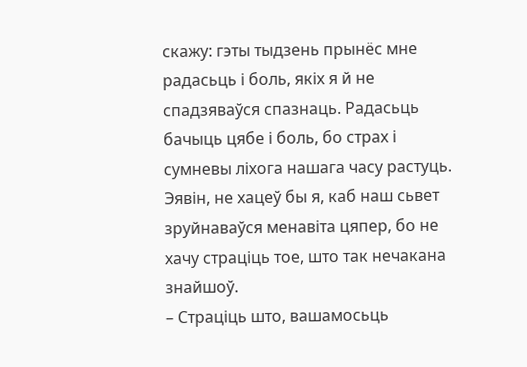скажу: гэты тыдзень прынёс мне радасьць і боль, якіх я й не спадзяваўся спазнаць. Радасьць бачыць цябе і боль, бо страх і сумневы ліхога нашага часу растуць. Эявін, не хацеў бы я, каб наш сьвет зруйнаваўся менавіта цяпер, бо не хачу страціць тое, што так нечакана знайшоў.
– Страціць што, вашамосьць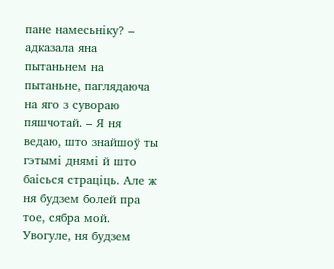пане намесьніку? – адказала яна пытаньнем на пытаньне, паглядаюча на яго з сувораю пяшчотай. – Я ня ведаю, што знайшоў ты гэтымі днямі й што баісься страціць. Але ж ня будзем болей пра тое, сябра мой. Увогуле, ня будзем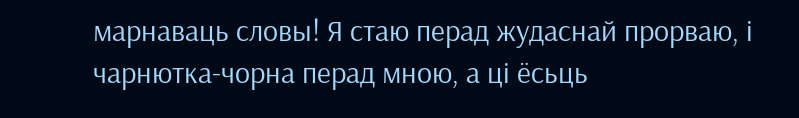марнаваць словы! Я стаю перад жудаснай прорваю, і чарнютка-чорна перад мною, а ці ёсьць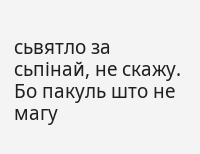сьвятло за сьпінай, не скажу. Бо пакуль што не магу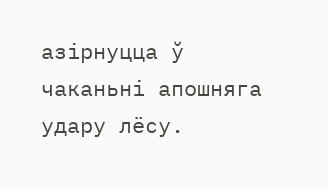азірнуцца ў чаканьні апошняга удару лёсу.